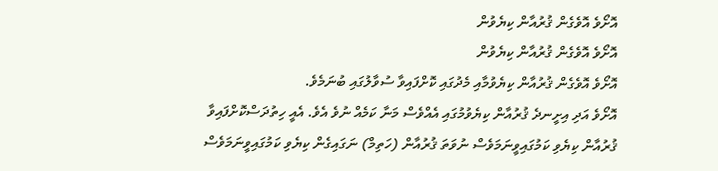އޮށޯވެ އޮވެގެން ޤުރުއާން ކިޔެވުން
އޮށޯވެ އޮވެގެން ޤުރުއާން ކިޔެވުން
އޮށޯވެ އޮވެގެން ޤުރުއާން ކިޔެވުމާއި މެދުގައި ކޮށްފައިވާ ސުވާލުގައި ބުނަމެވެ.
އޮށޯވެ އަދި އިށީނދެ ޤުރުއާން ކިޔެވުމުގައި އެއްވެސް މަނާ ކަމެއް ނުވެ އެވެ. އެއީ ހިތުދަސްކޮށްފައިވާ ޤުރުއާން ކިޔެވި ކަމުގައިވީނަމަވެސް ނުވަތަ ޤުރުއާން (ހަތިމް) ނަގައިގެން ކިޔެވި ކަމުގައިވީނަމަވެސް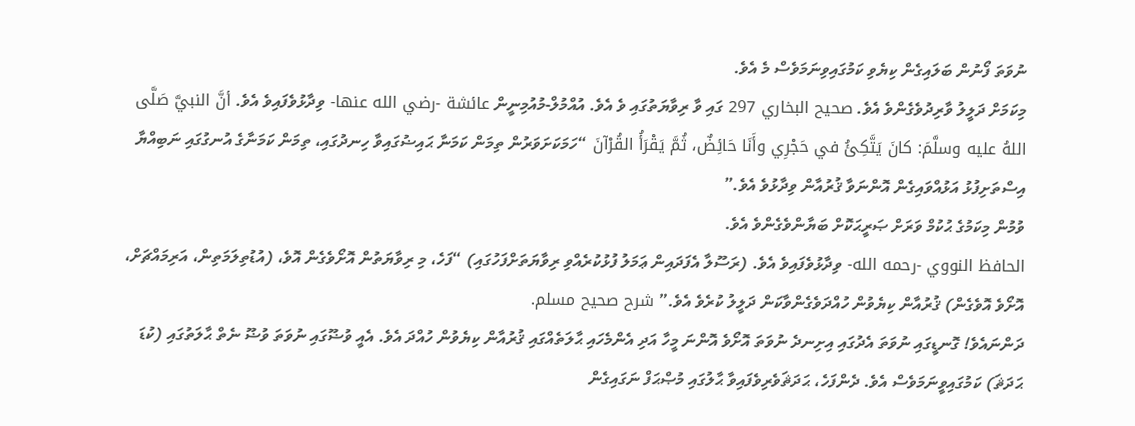ނުވަތަ ފޯނުން ބަލައިގެން ކިޔެވި ކަމުގައިވިނަމަވެސް މެ އެވެ.
މިކަމަށް ދަލީލު ވާރިދުވެގެންވެ އެވެ. صحيح البخاري 297 ގައި ވާ ރިވާޔަތުގައި ވެ އެވެ. އުއްމުލް-މުއުމިނީން عائشة -رضي الله عنها- ވިދާޅުވެފައިވެ އެވެ. أنَّ النبيَّ صَلَّى اللهُ عليه وسلَّمَ: كانَ يَتَّكِئُ في حَجْرِي وأَنَا حَائِضٌ، ثُمَّ يَقْرَأُ القُرْآنَ “ހަމަކަށަވަރުން ތިމަން ކަމަނާ ޙައިޟުގައިވާ ހިނދުގައި، ތިމަން ކަމަނާގެ އުނގުގައި ނަބިއްޔާ އިސްތަށިފުޅު އަޅުއްވައިގެން އޮންނަވާ ޤުރުއާން ވިދާޅުވެ އެވެ.”
ވުމުން މިކަމުގެ ޙުކުމް ވަރަށް ޞަރީޙަކޮށް ބަޔާންވެގެންވެ އެވެ.
الحافظ النووي -رحمه الله- ވިދާޅުވެފައިވެ އެވެ. (ރަސޫލާ އެފަދައިން ޢަމަލު ފުޅުކުރެއްވި ރިވާޔަތަށްފަހުގައި) “ފަހެ، މި ރިވާޔަތުން އޮށޯވެގެން އޮވެ، (އުޑުތިލަމަތިން، އަރިމައްޗަށް، އޮށޯވެ އޮވެގެން) ޤުރުއާން ކިޔެވުން ހުއްދަވެގެންވާކަން ދަލީލު ކުރެވެ އެވެ.” شرح صحيح مسلم.
ދަންނައެވެ! ގޮނޑީގައި ނުވަތަ އެދުގައި އިށިނދެ ނުވަތަ އޮށޯވެ އޮންނަ މީހާ އަދި އެންމެހައި ޙާލަތެއްގައި ޤުރުއާން ކިޔެވުން ހުއްދަ އެވެ. އެއީ ވުޟޫގައި ނުވަތަ ވުޟޫ ނެތް ޙާލަތުގައި (ކުޑަ ޙަދަޘަ) ކަމުގައިވީނަމަވެސް އެވެ. ދެންފަހެ، ޙަދަޘަވެރިވެފައިވާ ޙާލުގައި މުޞްޙަފް ނަގައިގެން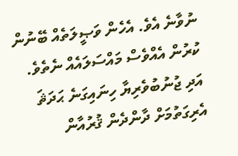ނުވާނެ އެވެ. އެހެން ވަޞީލަތެއް ބޭނުން ކުރުން އެއްވެސް މައްސަލައެއް ނެތެވެ. އަދި ޖުނުބުވެރިޔާ ހިނައިގަނެ ޙަދަޘަ އެރިގަތުމަށް ދާންދެން ޤުރުއާން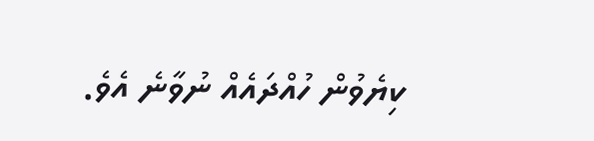ކިޔެވުން ހުއްދައެއް ނުވާނެ އެވެ.